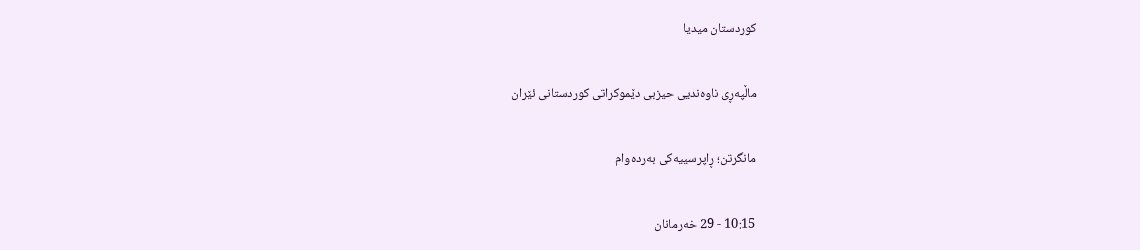کوردستان میدیا

ماڵپەڕی ناوەندیی حیزبی دێموکراتی کوردستانی ئێران

مانگرتن؛ ڕاپرسییەکی بەردەوام

10:15 - 29 خەرمانان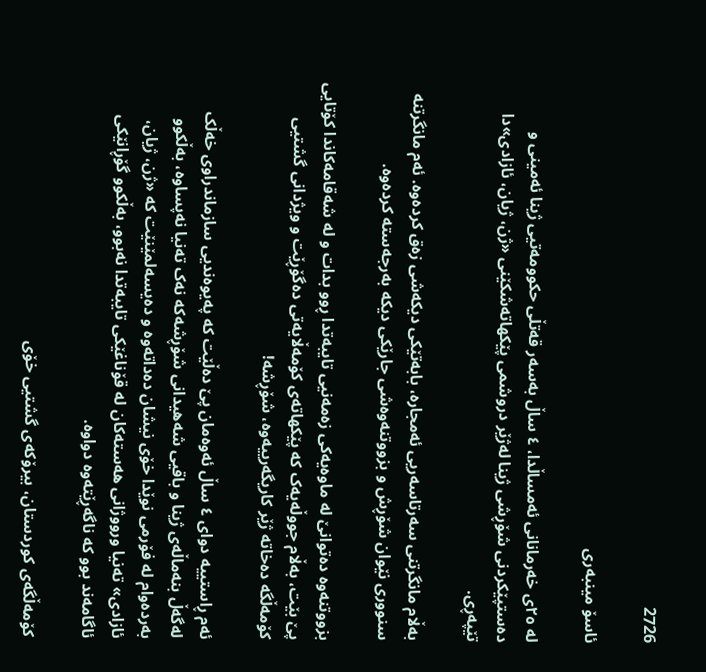2726

ئاسۆ مینبەری

لە ٢٥ی خەرمانانی ئەمساڵدا، ٤ ساڵ بەسەر قەتڵی حکوومەتیی ژینا ئەمینی و دەستپێکردنی شۆڕشی ژینا لەژێر دروشمی پێکهاتەشکێنی «ژن، ژیان، ئازادی»دا تێپەڕی.

بەڵام مانگرتنی سەرتاسەریی ئەمجارە، بابەتێکی دیکەشی زەق کردەوە. ئەم مانگرتنە سنووری نێوان شۆڕش و بزووتنەوەشی جارێکی دیکە بەرجەستە کردەوە.

بزووتنەوە دەتوانێ لە ماوەیەکی زەمەنیی تایبەتدا ڕوو بدات و لە شەقامەکاندا کۆتایی پێ بێت، بەڵام جووڵەیەک کە پێکهاتەی کۆمەڵایەتی دەگۆڕێت و ویژدانی گشتیی کۆمەڵگە دەخاتە ژێر کاریگەرییەوە، شۆڕشە!

ئەم ڕاستییە دوای ٤ ساڵ ئەوەمان پێ دەڵێت کە پەیوەندیی سازماندراوی خەڵک لەگەڵ بنەماڵەی ژینا و باقیی شەهیدانی شۆڕشەکە نەک تەنیا نەپساوە، بەڵکوو بەردەوام لە فۆرمی نوێدا خۆی نیشان دەداتەوە و دەیسەلمێنێت کە «ژن، ژیان، ئازادی» تەنیا ورووژانی هەستەکان لە قۆناغێکی تایبەتدا نەبوو، بەڵکوو گۆڕانێکی ئاگامەند بوو کە ناگەڕێتەوە دواوە.

کۆمەڵگەی کوردستان، بیرۆکەی گشتیی خۆی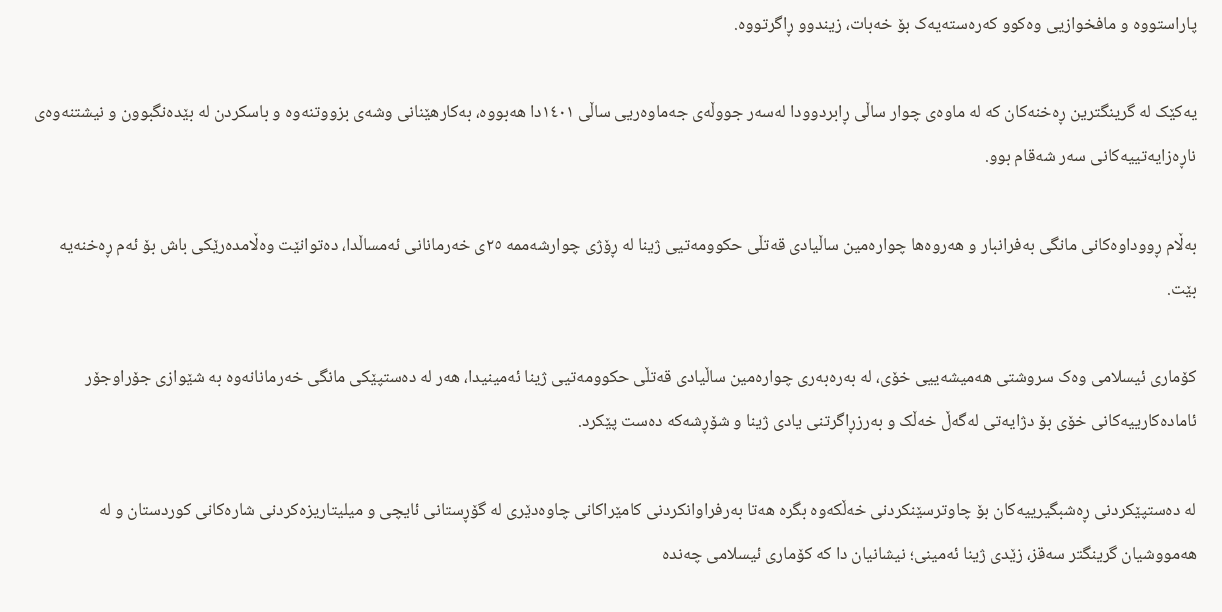پاراستووە و مافخوازیی وەکوو کەرەستەیەک بۆ خەبات، زیندوو ڕاگرتووە.

یەکێک لە گرینگترین ڕەخنەکان کە لە ماوەی چوار ساڵی ڕابردوودا لەسەر جووڵەی جەماوەریی ساڵی ١٤٠١دا هەبووە، بەکارهێنانی وشەی بزووتنەوە و باسکردن لە بێدەنگبوون و نیشتنەوەی ناڕەزایەتییەکانی سەر شەقام بوو.

بەڵام ڕووداوەکانی مانگی بەفرانبار و هەروەها چوارەمین ساڵیادی قەتڵی حکوومەتیی ژینا لە ڕۆژی چوارشەممە ٢٥ی خەرمانانی ئەمساڵدا، دەتوانێت وەڵامدەرێکی باش بۆ ئەم ڕەخنەیە بێت.

کۆماری ئیسلامی وەک سروشتی هەمیشەییی خۆی، لە بەرەبەری چوارەمین ساڵیادی قەتڵی حکوومەتیی ژینا ئەمینیدا، هەر لە دەستپێکی مانگی خەرمانانەوە بە شێوازی جۆراوجۆر ئامادەکارییەکانی خۆی بۆ دژایەتی لەگەڵ خەڵک و بەرزڕاگرتنی یادی ژینا و شۆڕشەکە دەست پێکرد.

لە دەستپێکردنی ڕەشبگیرییەکان بۆ چاوترسێنکردنی خەڵکەوە بگرە هەتا بەرفراوانکردنی کامێراکانی چاوەدێری لە گۆڕستانی ئایچی و میلیتاریزەکردنی شارەکانی کوردستان و لە هەمووشیان گرینگتر سەقز، زێدی ژینا ئەمینی؛ نیشانیان دا کە کۆماری ئیسلامی چەندە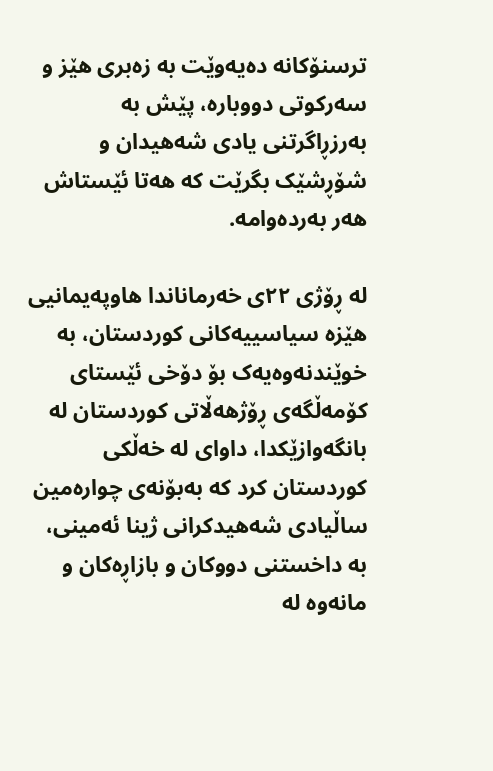ترسنۆکانە دەیەوێت بە زەبری هێز و سەرکوتی دووبارە، پێش بە بەرزڕاگرتنی یادی شەهیدان و شۆڕشێک بگرێت کە هەتا ئێستاش هەر بەردەوامە.

لە ڕۆژی ٢٢ی خەرماناندا هاوپەیمانیی هێزە سیاسییەکانی کوردستان، بە خوێندنەوەیەک بۆ دۆخی ئێستای کۆمەڵگەی ڕۆژهەڵاتی کوردستان لە بانگەوازێکدا، داوای لە خەڵکی کوردستان کرد کە بەبۆنەی چوارەمین ساڵیادی شەهیدکرانی ژینا ئەمینی، بە داخستنی دووکان و بازاڕەکان و مانەوە لە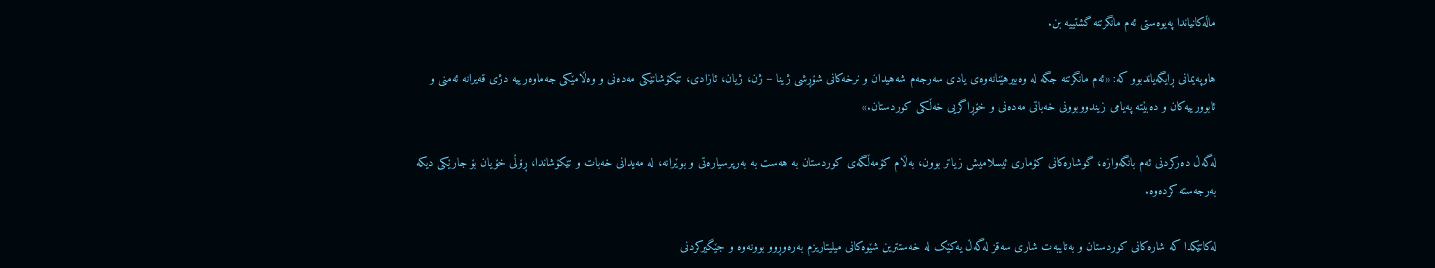ماڵەکانیاندا پەیوەستی ئەم مانگرتنە گشتییە بن.

هاوپەیمانی ڕایگەیاندبوو کە: «ئەم مانگرتنە جگە لە وەبیرهێنانەوەی یادی سەرجەم شەهیدان و نرخەکانی شۆڕشی ژینا – ژن، ژیان، ئازادی، تێکۆشانێکی مەدەنی و وەڵامێکی جەماوەرییە دژی قەیرانە ئەمنی و ئابوورییەکان و دەبێتە پەیامی زیندووبوونی خەباتی مەدەنی و خۆڕاگریی خەڵکی کوردستان.»

لەگەڵ دەرکردنی ئەم بانگەوازە، گوشارەکانی کۆماری ئیسلامیش زیاتر بوون، بەڵام کۆمەڵگەی کوردستان بە هەست بە بەرپرسیارەتی و بوێرانە، لە مەیدانی خەبات و تێکۆشاندا، ڕۆڵی خۆیان بۆ جارێکی دیکە بەرجەستە کردەوە.

لەکاتێکدا کە شارەکانی کوردستان و بەتایبەت شاری سەقز لەگەڵ یەکێک لە خەستترین شێوەکانی میلیتاریزم بەرەوڕوو بوونەوە و جێگیرکردنی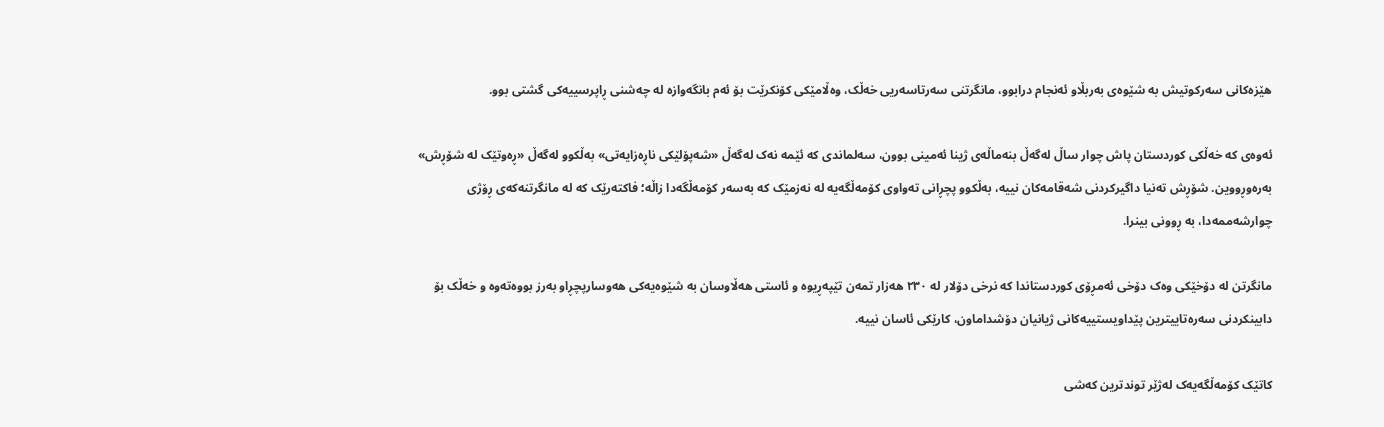هێزەکانی سەرکوتیش بە شێوەی بەربڵاو ئەنجام درابوو، مانگرتنی سەرتاسەریی خەڵک، وەڵامێکی کۆنکرێت بۆ ئەم بانگەوازە لە چەشنی ڕاپرسییەکی گشتی بوو.

ئەوەی کە خەڵکی کوردستان پاش چوار ساڵ لەگەڵ بنەماڵەی ژینا ئەمینی بوون، سەلماندی کە ئێمە نەک لەگەڵ «شەپۆلێکی ناڕەزایەتی» بەڵکوو لەگەڵ «ڕەوتێک لە شۆڕش» بەرەوڕووین. شۆڕش تەنیا داگیرکردنی شەقامەکان نییە، بەڵکوو پچڕانی تەواوی کۆمەڵگەیە لە نەزمێک کە بەسەر کۆمەڵگەدا زاڵە؛ فاکتەرێک کە لە مانگرتنەکەی ڕۆژی چوارشەممەدا، بە ڕوونی بینرا.

مانگرتن لە دۆخێکی وەک دۆخی ئەمڕۆی کوردستاندا کە نرخی دۆلار لە ٢٣٠ هەزار تمەن تێپەڕیوە و ئاستی هەڵاوسان بە شێوەیەکی هەوسارپچڕاو بەرز بووەتەوە و خەڵک بۆ دابینکردنی سەرەتاییترین پێداویستییەکانی ژیانیان دۆشداماون، کارێکی ئاسان نییە.

کاتێک کۆمەڵگەیەک لەژێر توندترین کەشی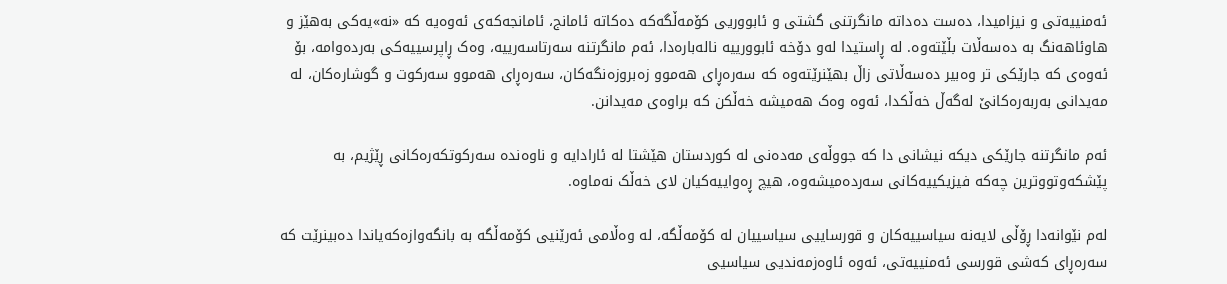ئەمنییەتی و نیزامیدا، دەست دەداتە مانگرتنی گشتی و ئابووریی کۆمەڵگەکە دەکاتە ئامانج، ئامانجەکەی ئەوەیە کە «نە»یەکی بەهێز و هاوئاهەنگ بە دەسەڵات بڵێتەوە. لە ڕاستیدا لەو دۆخە ئابوورییە نالەبارەدا، ئەم مانگرتنە سەرتاسەرییە، وەک ڕاپرسییەکی بەردەوامە، بۆ ئەوەی کە جارێکی تر وەبیر دەسەڵاتی زاڵ بهێنرێتەوە کە سەرەڕای هەموو زەبروزەنگەکان، سەرەڕای هەموو سەرکوت و گوشارەکان، لە مەیدانی بەربەرەکانێ لەگەڵ خەڵکدا، ئەوە وەک هەمیشە خەڵکن کە براوەی مەیدانن.

ئەم مانگرتنە جارێکی دیکە نیشانی دا کە جووڵەی مەدەنی لە کوردستان هێشتا لە ئارادایە و ناوەندە سەرکوتکەرەکانی ڕێژیم، بە پێشکەوتووترین چەکە فیزیکییەکانی سەردەمیشەوە، هیچ ڕەواییەکیان لای خەڵک نەماوە.

لەم نێوانەدا ڕۆڵی لایەنە سیاسییەکان و قورساییی سیاسییان لە کۆمەڵگە، لە وەڵامی ئەرێنیی کۆمەڵگە بە بانگەوازەکەیاندا دەبینرێت کە سەرەڕای کەشی قورسی ئەمنییەتی، ئەوە ئاوەزمەندیی سیاسیی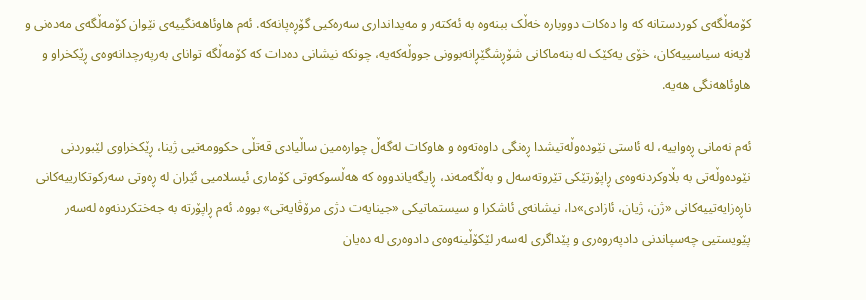کۆمەڵگەی کوردستانە کە وا دەکات دووبارە خەڵک ببنەوە بە ئەکتەر و مەیدانداری سەرەکیی گۆڕەپانەکە. ئەم هاوئاهەنگییەی نێوان کۆمەڵگەی مەدەنی و لایەنە سیاسییەکان، خۆی یەکێک لە بنەماکانی شۆڕشگێڕانەبوونی جووڵەکەیە، چونکە نیشانی دەدات کە کۆمەڵگە توانای بەرپەرچدانەوەی ڕێکخراو و هاوئاهەنگی هەیە.

ئەم نەمانی ڕەواییە، لە ئاستی نێودەوڵەتیشدا ڕەنگی داوەتەوە و هاوکات لەگەڵ چوارەمین ساڵیادی قەتڵی حکوومەتیی ژینا، ڕێکخراوی لێبوردنی نێودەوڵەتی بە بڵاوکردنەوەی ڕاپۆرتێکی تێروتەسەل و بەڵگەمەند، ڕایگەیاندووە کە هەڵسوکەوتی کۆماری ئیسلامیی ئێران لە ڕەوتی سەرکوتکارییەکانی ناڕەزایەتییەکانی «ژن، ژیان، ئازادی»دا، نیشانەی ئاشکرا و سیستماتیکی «جینایەت دژی مرۆڤایەتی» بووە. ئەم ڕاپۆرتە بە جەختکردنەوە لەسەر پێویستیی چەسپاندنی دادپەروەری و پێداگری لەسەر لێکۆڵینەوەی دادوەری لە دەیان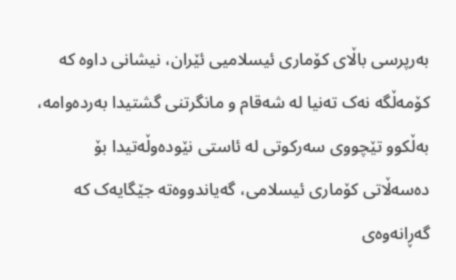بەرپرسی باڵای کۆماری ئیسلامیی ئێران، نیشانی داوە کە کۆمەڵگە نەک تەنیا لە شەقام و مانگرتنی گشتیدا بەردەوامە، بەڵکوو تێچووی سەرکوتی لە ئاستی نێودەوڵەتیدا بۆ دەسەڵاتی کۆماری ئیسلامی، گەیاندووەتە جێگایەک کە گەڕانەوەی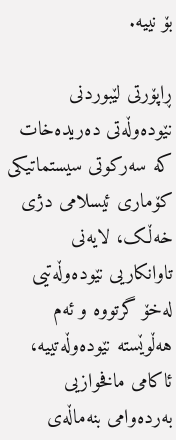بۆ نییە.

ڕاپۆرتی لێبوردنی نێودەوڵەتی دەریدەخات کە سەرکوتی سیستماتیکی کۆماری ئیسلامی دژی خەڵک، لایەنی تاوانکاریی نێودەوڵەتیی لەخۆ گرتووە و ئەم هەڵوێستە نێودەوڵەتییە، ئاکامی مافخوازیی بەردەوامی بنەماڵەی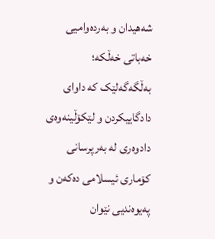شەهیدان و بەردەوامیی خەباتی خەڵکە؛ بەڵگەگەلێک کە داوای دادگاییکردن و لێکۆڵینەوەی دادوەری لە بەرپرسانی کۆماری ئیسلامی دەکەن و پەیوەندیی نێوان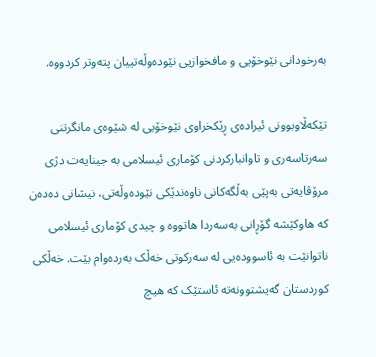بەرخودانی نێوخۆیی و مافخوازیی نێودەوڵەتییان پتەوتر کردووە.

تێکەڵاوبوونی ئیرادەی ڕێکخراوی نێوخۆیی لە شێوەی مانگرتنی سەرتاسەری و تاوانبارکردنی کۆماری ئیسلامی بە جینایەت دژی مرۆڤایەتی بەپێی بەڵگەکانی ناوەندێکی نێودەوڵەتی، نیشانی دەدەن کە هاوکێشە گۆڕانی بەسەردا هاتووە و چیدی کۆماری ئیسلامی ناتوانێت بە ئاسوودەیی لە سەرکوتی خەڵک بەردەوام بێت. خەڵکی کوردستان گەیشتوونەتە ئاستێک کە هیچ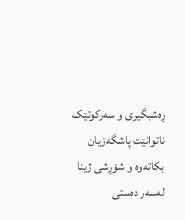ڕەشبگیری و سەرکوتێک ناتوانێت پاشگەزیان بکاتەوە و شۆڕشی ژینا لەسەر دەستی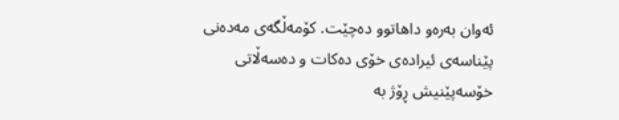ئەوان بەرەو داهاتوو دەچێت. کۆمەڵگەی مەدەنی پێناسەی ئیرادەی خۆی دەکات و دەسەڵاتی خۆسەپێنیش ڕۆژ بە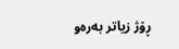ڕۆژ زیاتر بەرەو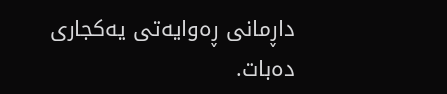داڕمانی ڕەوایەتی یەکجاری دەبات.